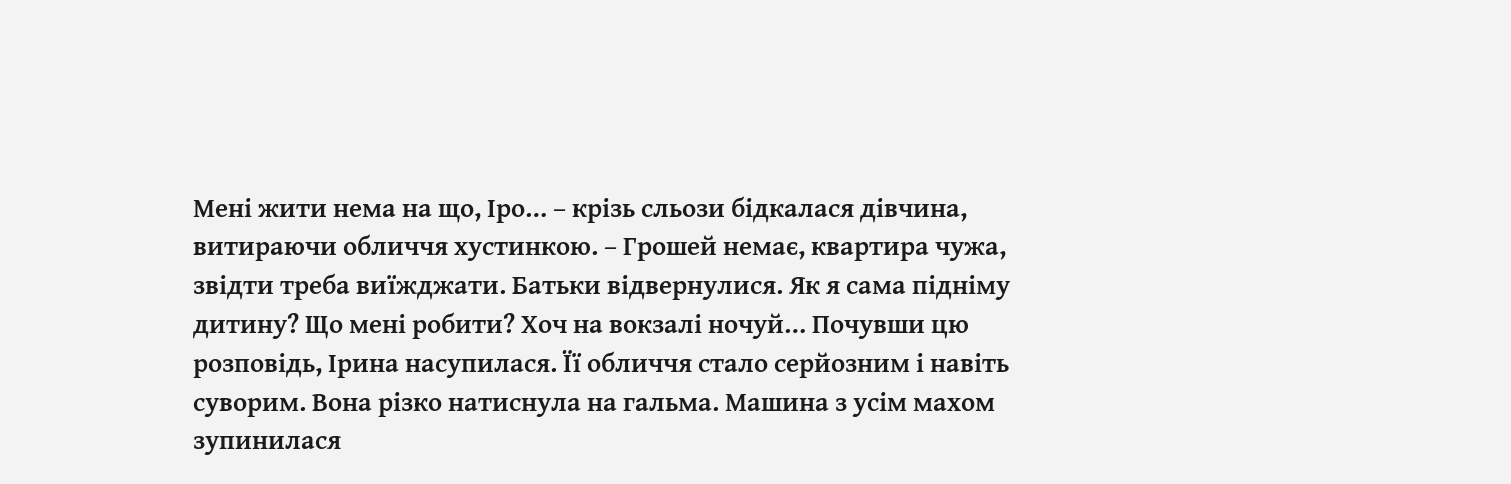Мені жити нема на що, Іро… – крізь сльози бідкалася дівчина, витираючи обличчя хустинкою. – Грошей немає, квартира чужа, звідти треба виїжджати. Батьки відвернулися. Як я сама підніму дитину? Що мені робити? Хоч на вокзалі ночуй… Почувши цю розповідь, Ірина насупилася. Її обличчя стало серйозним і навіть суворим. Вона різко натиснула на гальма. Машина з усім махом зупинилася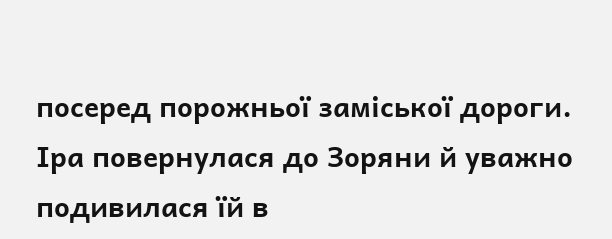посеред порожньої заміської дороги. Іра повернулася до Зоряни й уважно подивилася їй в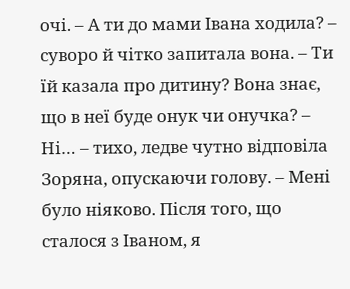очі. – А ти до мами Івана ходила? – суворо й чітко запитала вона. – Ти їй казала про дитину? Вона знає, що в неї буде онук чи онучка? – Ні… – тихо, ледве чутно відповіла Зоряна, опускаючи голову. – Мені було ніяково. Після того, що сталося з Іваном, я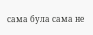сама була сама не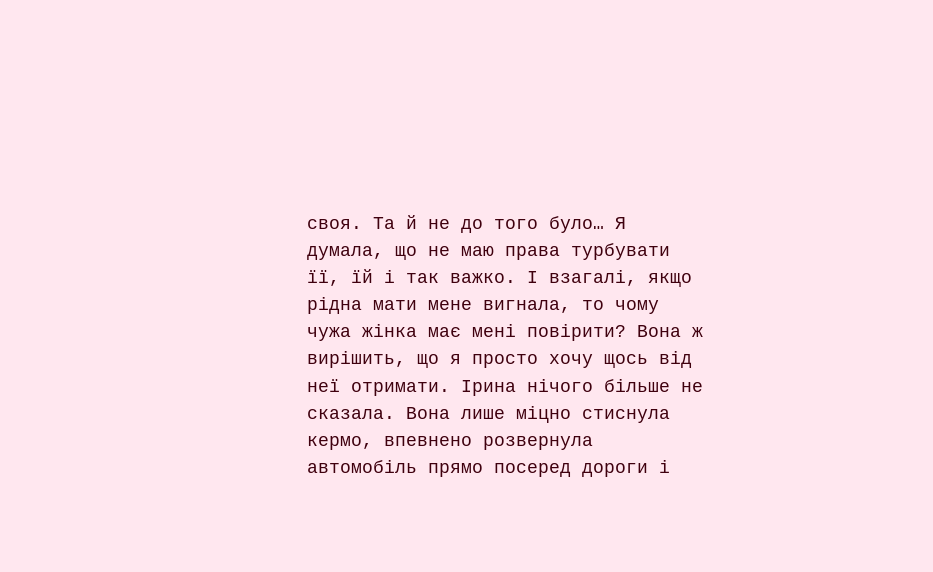своя. Та й не до того було… Я думала, що не маю права турбувати її, їй і так важко. І взагалі, якщо рідна мати мене вигнала, то чому чужа жінка має мені повірити? Вона ж вирішить, що я просто хочу щось від неї отримати. Ірина нічого більше не сказала. Вона лише міцно стиснула кермо, впевнено розвернула автомобіль прямо посеред дороги і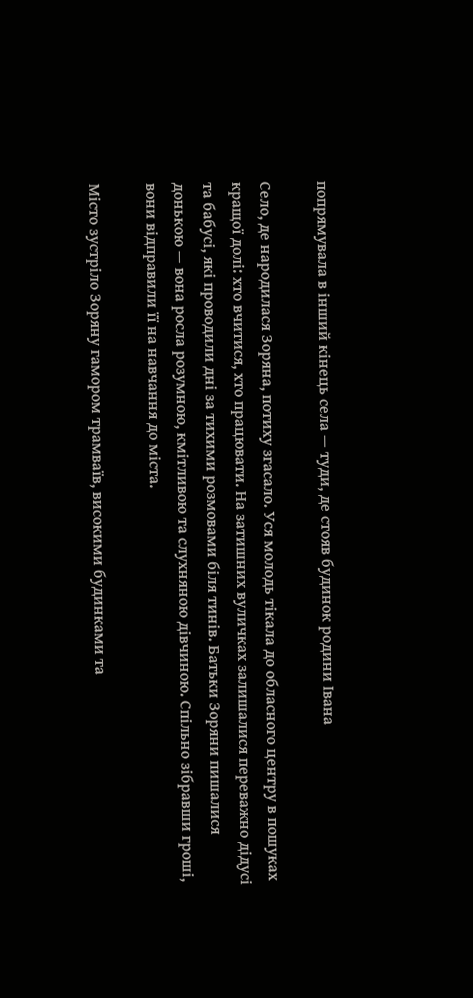попрямувала в інший кінець села — туди, де стояв будинок родини Івана

Село, де народилася Зоряна, потиху згасало. Уся молодь тікала до обласного центру в пошуках кращої долі: хто вчитися, хто працювати. На затишних вуличках залишалися переважно дідусі та бабусі, які проводили дні за тихими розмовами біля тинів. Батьки Зоряни пишалися донькою — вона росла розумною, кмітливою та слухняною дівчиною. Спільно зібравши гроші, вони відправили її на навчання до міста.

Місто зустріло Зоряну гамором трамваїв, високими будинками та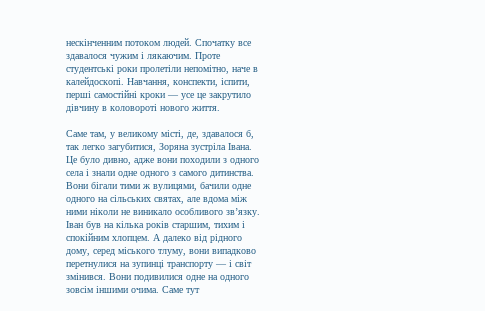нескінченним потоком людей. Спочатку все здавалося чужим і лякаючим. Проте студентські роки пролетіли непомітно, наче в калейдоскопі. Навчання, конспекти, іспити, перші самостійні кроки — усе це закрутило дівчину в коловороті нового життя.

Саме там, у великому місті, де, здавалося б, так легко загубитися, Зоряна зустріла Івана. Це було дивно, адже вони походили з одного села і знали одне одного з самого дитинства. Вони бігали тими ж вулицями, бачили одне одного на сільських святах, але вдома між ними ніколи не виникало особливого зв’язку. Іван був на кілька років старшим, тихим і спокійним хлопцем. А далеко від рідного дому, серед міського тлуму, вони випадково перетнулися на зупинці транспорту — і світ змінився. Вони подивилися одне на одного зовсім іншими очима. Саме тут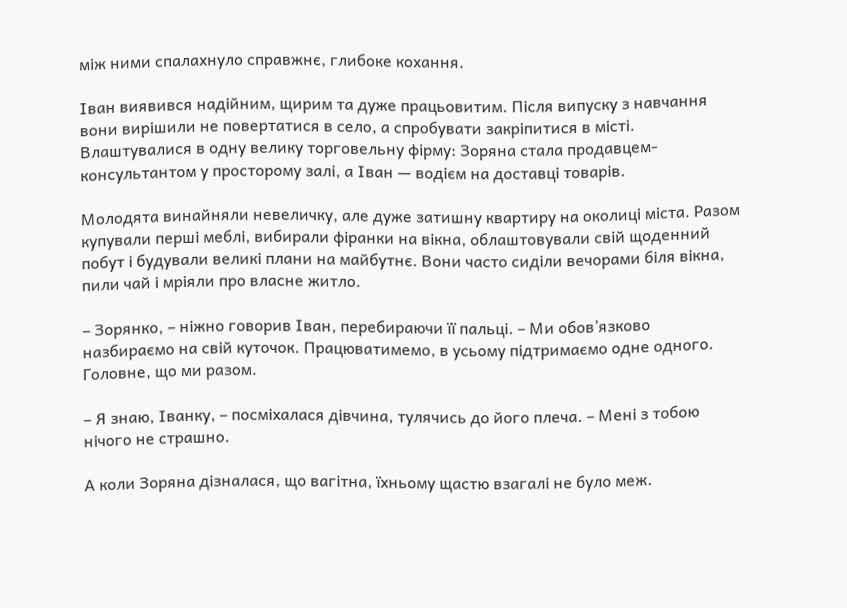між ними спалахнуло справжнє, глибоке кохання.

Іван виявився надійним, щирим та дуже працьовитим. Після випуску з навчання вони вирішили не повертатися в село, а спробувати закріпитися в місті. Влаштувалися в одну велику торговельну фірму: Зоряна стала продавцем-консультантом у просторому залі, а Іван — водієм на доставці товарів.

Молодята винайняли невеличку, але дуже затишну квартиру на околиці міста. Разом купували перші меблі, вибирали фіранки на вікна, облаштовували свій щоденний побут і будували великі плани на майбутнє. Вони часто сиділи вечорами біля вікна, пили чай і мріяли про власне житло.

– Зорянко, – ніжно говорив Іван, перебираючи її пальці. – Ми обов’язково назбираємо на свій куточок. Працюватимемо, в усьому підтримаємо одне одного. Головне, що ми разом.

– Я знаю, Іванку, – посміхалася дівчина, тулячись до його плеча. – Мені з тобою нічого не страшно.

А коли Зоряна дізналася, що вагітна, їхньому щастю взагалі не було меж.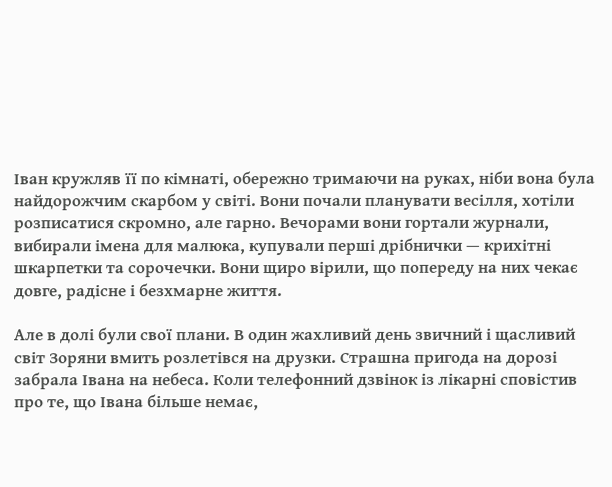Іван кружляв її по кімнаті, обережно тримаючи на руках, ніби вона була найдорожчим скарбом у світі. Вони почали планувати весілля, хотіли розписатися скромно, але гарно. Вечорами вони гортали журнали, вибирали імена для малюка, купували перші дрібнички — крихітні шкарпетки та сорочечки. Вони щиро вірили, що попереду на них чекає довге, радісне і безхмарне життя.

Але в долі були свої плани. В один жахливий день звичний і щасливий світ Зоряни вмить розлетівся на друзки. Страшна пригода на дорозі забрала Івана на небеса. Коли телефонний дзвінок із лікарні сповістив про те, що Івана більше немає,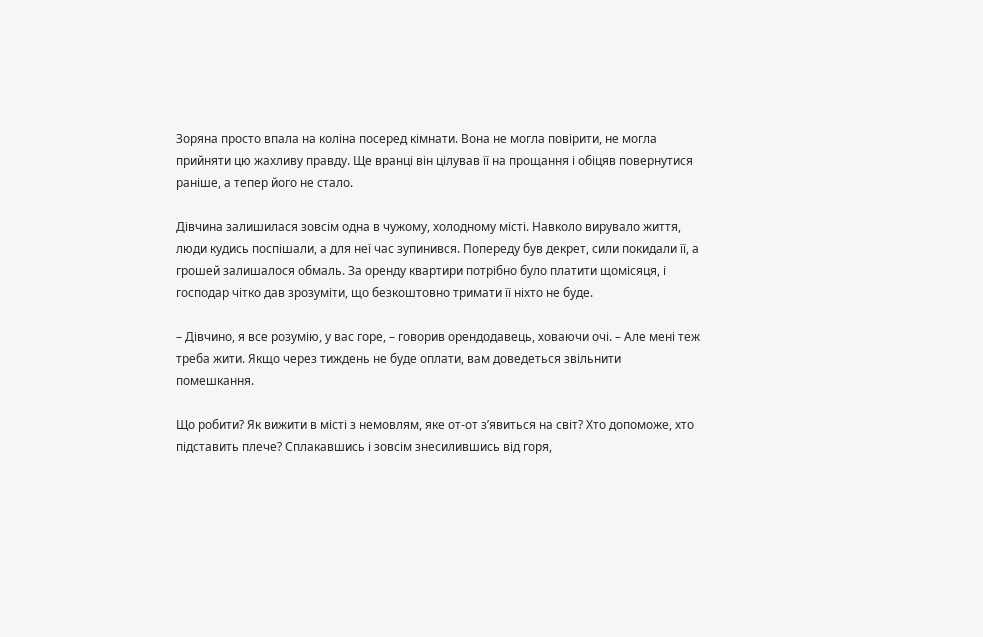Зоряна просто впала на коліна посеред кімнати. Вона не могла повірити, не могла прийняти цю жахливу правду. Ще вранці він цілував її на прощання і обіцяв повернутися раніше, а тепер його не стало.

Дівчина залишилася зовсім одна в чужому, холодному місті. Навколо вирувало життя, люди кудись поспішали, а для неї час зупинився. Попереду був декрет, сили покидали її, а грошей залишалося обмаль. За оренду квартири потрібно було платити щомісяця, і господар чітко дав зрозуміти, що безкоштовно тримати її ніхто не буде.

– Дівчино, я все розумію, у вас горе, – говорив орендодавець, ховаючи очі. – Але мені теж треба жити. Якщо через тиждень не буде оплати, вам доведеться звільнити помешкання.

Що робити? Як вижити в місті з немовлям, яке от-от з’явиться на світ? Хто допоможе, хто підставить плече? Сплакавшись і зовсім знесилившись від горя,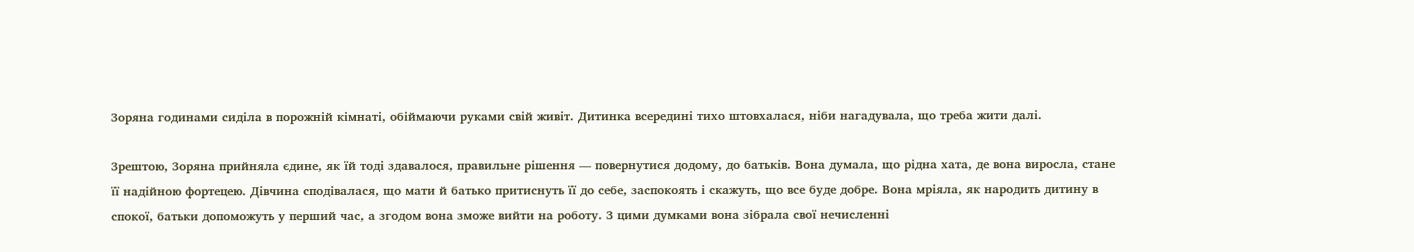Зоряна годинами сиділа в порожній кімнаті, обіймаючи руками свій живіт. Дитинка всередині тихо штовхалася, ніби нагадувала, що треба жити далі.

Зрештою, Зоряна прийняла єдине, як їй тоді здавалося, правильне рішення — повернутися додому, до батьків. Вона думала, що рідна хата, де вона виросла, стане її надійною фортецею. Дівчина сподівалася, що мати й батько притиснуть її до себе, заспокоять і скажуть, що все буде добре. Вона мріяла, як народить дитину в спокої, батьки допоможуть у перший час, а згодом вона зможе вийти на роботу. З цими думками вона зібрала свої нечисленні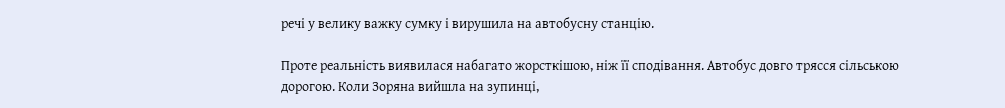речі у велику важку сумку і вирушила на автобусну станцію.

Проте реальність виявилася набагато жорсткішою, ніж її сподівання. Автобус довго трясся сільською дорогою. Коли Зоряна вийшла на зупинці,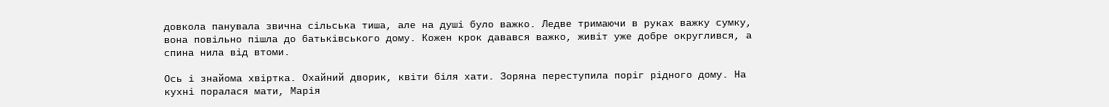довкола панувала звична сільська тиша, але на душі було важко. Ледве тримаючи в руках важку сумку, вона повільно пішла до батьківського дому. Кожен крок давався важко, живіт уже добре округлився, а спина нила від втоми.

Ось і знайома хвіртка. Охайний дворик, квіти біля хати. Зоряна переступила поріг рідного дому. На кухні поралася мати, Марія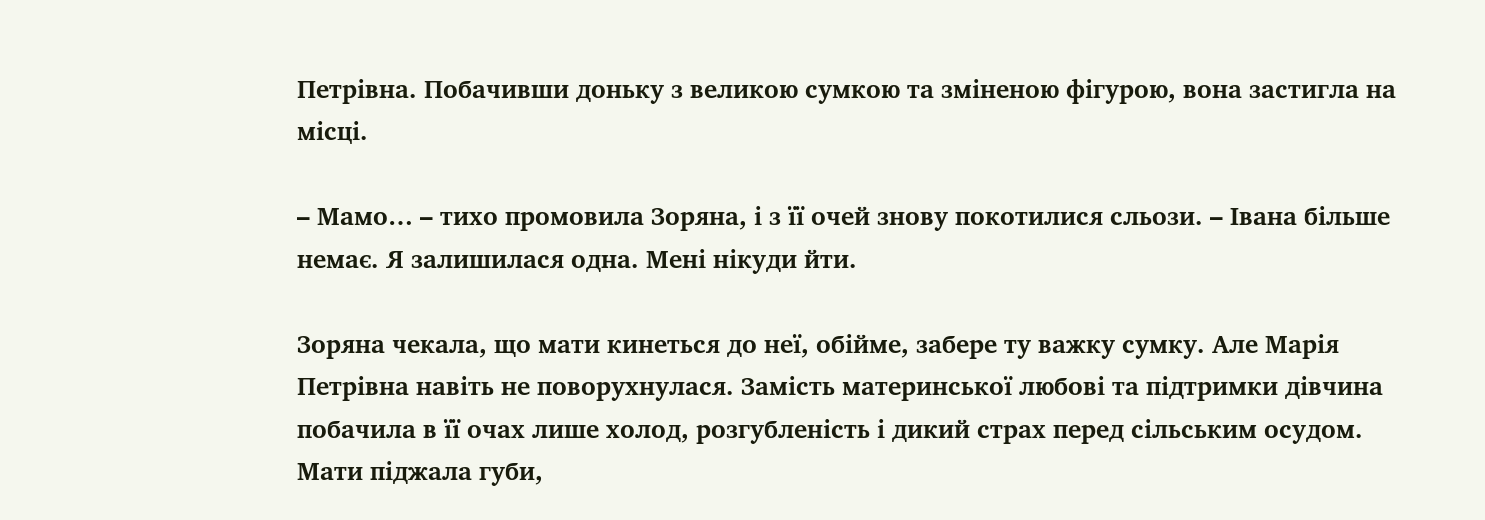Петрівна. Побачивши доньку з великою сумкою та зміненою фігурою, вона застигла на місці.

– Мамо… – тихо промовила Зоряна, і з її очей знову покотилися сльози. – Івана більше немає. Я залишилася одна. Мені нікуди йти.

Зоряна чекала, що мати кинеться до неї, обійме, забере ту важку сумку. Але Марія Петрівна навіть не поворухнулася. Замість материнської любові та підтримки дівчина побачила в її очах лише холод, розгубленість і дикий страх перед сільським осудом. Мати піджала губи,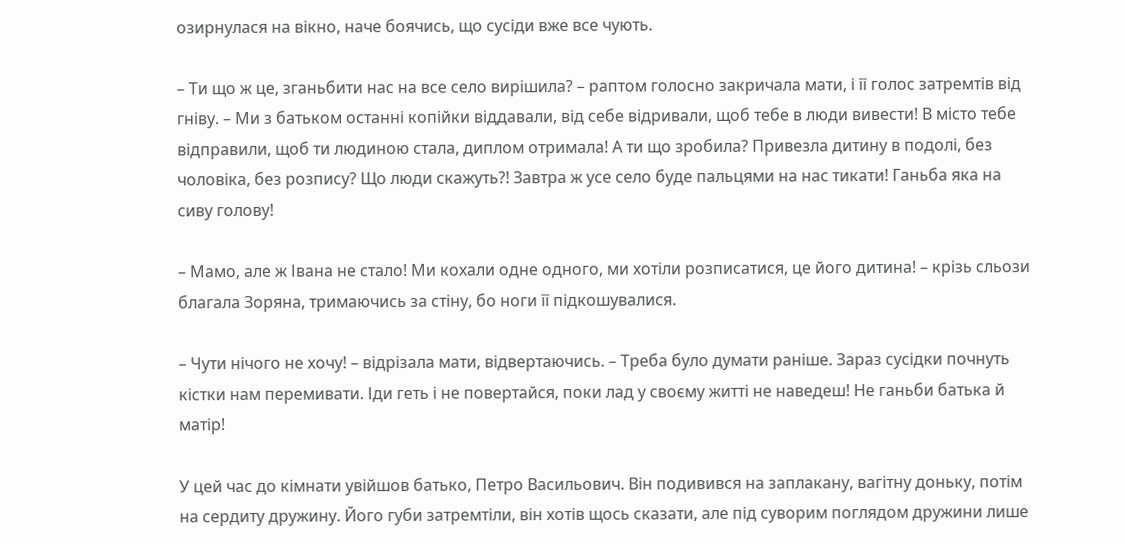озирнулася на вікно, наче боячись, що сусіди вже все чують.

– Ти що ж це, зганьбити нас на все село вирішила? – раптом голосно закричала мати, і її голос затремтів від гніву. – Ми з батьком останні копійки віддавали, від себе відривали, щоб тебе в люди вивести! В місто тебе відправили, щоб ти людиною стала, диплом отримала! А ти що зробила? Привезла дитину в подолі, без чоловіка, без розпису? Що люди скажуть?! Завтра ж усе село буде пальцями на нас тикати! Ганьба яка на сиву голову!

– Мамо, але ж Івана не стало! Ми кохали одне одного, ми хотіли розписатися, це його дитина! – крізь сльози благала Зоряна, тримаючись за стіну, бо ноги її підкошувалися.

– Чути нічого не хочу! – відрізала мати, відвертаючись. – Треба було думати раніше. Зараз сусідки почнуть кістки нам перемивати. Іди геть і не повертайся, поки лад у своєму житті не наведеш! Не ганьби батька й матір!

У цей час до кімнати увійшов батько, Петро Васильович. Він подивився на заплакану, вагітну доньку, потім на сердиту дружину. Його губи затремтіли, він хотів щось сказати, але під суворим поглядом дружини лише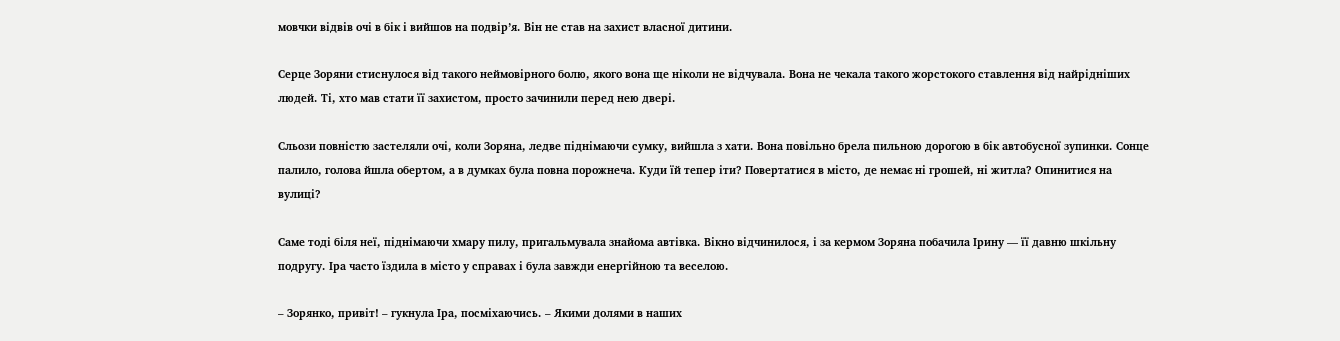мовчки відвів очі в бік і вийшов на подвір’я. Він не став на захист власної дитини.

Серце Зоряни стиснулося від такого неймовірного болю, якого вона ще ніколи не відчувала. Вона не чекала такого жорстокого ставлення від найрідніших людей. Ті, хто мав стати її захистом, просто зачинили перед нею двері.

Сльози повністю застеляли очі, коли Зоряна, ледве піднімаючи сумку, вийшла з хати. Вона повільно брела пильною дорогою в бік автобусної зупинки. Сонце палило, голова йшла обертом, а в думках була повна порожнеча. Куди їй тепер іти? Повертатися в місто, де немає ні грошей, ні житла? Опинитися на вулиці?

Саме тоді біля неї, піднімаючи хмару пилу, пригальмувала знайома автівка. Вікно відчинилося, і за кермом Зоряна побачила Ірину — її давню шкільну подругу. Іра часто їздила в місто у справах і була завжди енергійною та веселою.

– Зорянко, привіт! – гукнула Іра, посміхаючись. – Якими долями в наших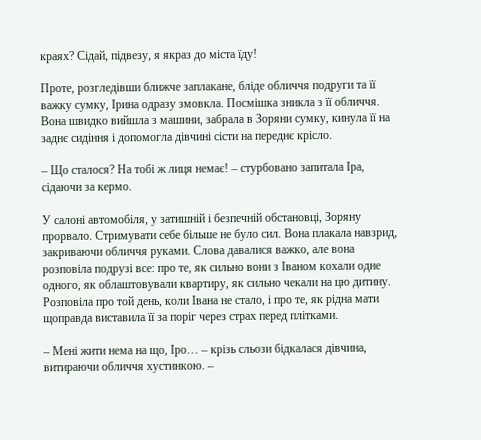краях? Сідай, підвезу, я якраз до міста їду!

Проте, розгледівши ближче заплакане, бліде обличчя подруги та її важку сумку, Ірина одразу змовкла. Посмішка зникла з її обличчя. Вона швидко вийшла з машини, забрала в Зоряни сумку, кинула її на заднє сидіння і допомогла дівчині сісти на переднє крісло.

– Що сталося? На тобі ж лиця немає! – стурбовано запитала Іра, сідаючи за кермо.

У салоні автомобіля, у затишній і безпечній обстановці, Зоряну прорвало. Стримувати себе більше не було сил. Вона плакала навзрид, закриваючи обличчя руками. Слова давалися важко, але вона розповіла подрузі все: про те, як сильно вони з Іваном кохали одне одного, як облаштовували квартиру, як сильно чекали на цю дитину. Розповіла про той день, коли Івана не стало, і про те, як рідна мати щоправда виставила її за поріг через страх перед плітками.

– Мені жити нема на що, Іро… – крізь сльози бідкалася дівчина, витираючи обличчя хустинкою. –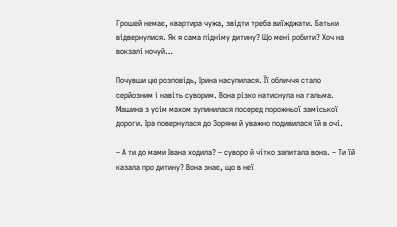Грошей немає, квартира чужа, звідти треба виїжджати. Батьки відвернулися. Як я сама підніму дитину? Що мені робити? Хоч на вокзалі ночуй…

Почувши цю розповідь, Ірина насупилася. Її обличчя стало серйозним і навіть суворим. Вона різко натиснула на гальма. Машина з усім махом зупинилася посеред порожньої заміської дороги. Іра повернулася до Зоряни й уважно подивилася їй в очі.

– А ти до мами Івана ходила? – суворо й чітко запитала вона. – Ти їй казала про дитину? Вона знає, що в неї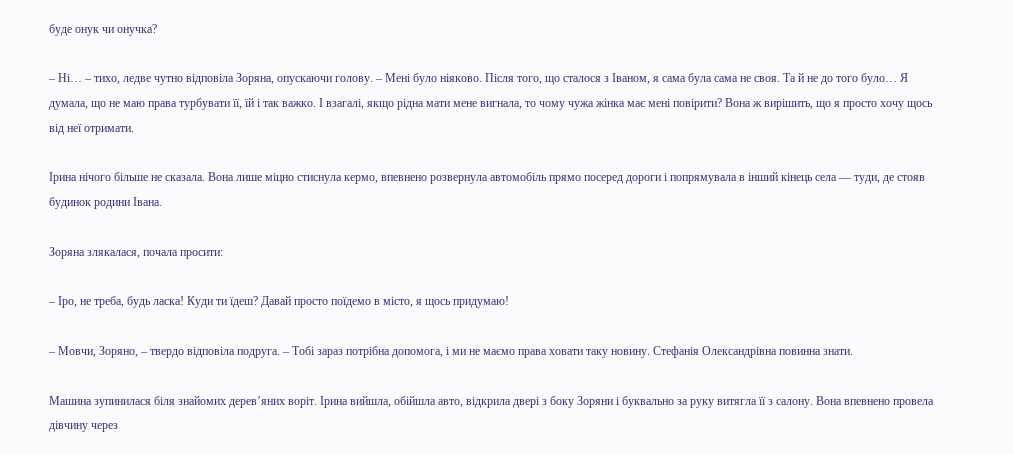буде онук чи онучка?

– Ні… – тихо, ледве чутно відповіла Зоряна, опускаючи голову. – Мені було ніяково. Після того, що сталося з Іваном, я сама була сама не своя. Та й не до того було… Я думала, що не маю права турбувати її, їй і так важко. І взагалі, якщо рідна мати мене вигнала, то чому чужа жінка має мені повірити? Вона ж вирішить, що я просто хочу щось від неї отримати.

Ірина нічого більше не сказала. Вона лише міцно стиснула кермо, впевнено розвернула автомобіль прямо посеред дороги і попрямувала в інший кінець села — туди, де стояв будинок родини Івана.

Зоряна злякалася, почала просити:

– Іро, не треба, будь ласка! Куди ти їдеш? Давай просто поїдемо в місто, я щось придумаю!

– Мовчи, Зоряно, – твердо відповіла подруга. – Тобі зараз потрібна допомога, і ми не маємо права ховати таку новину. Стефанія Олександрівна повинна знати.

Машина зупинилася біля знайомих дерев’яних воріт. Ірина вийшла, обійшла авто, відкрила двері з боку Зоряни і буквально за руку витягла її з салону. Вона впевнено провела дівчину через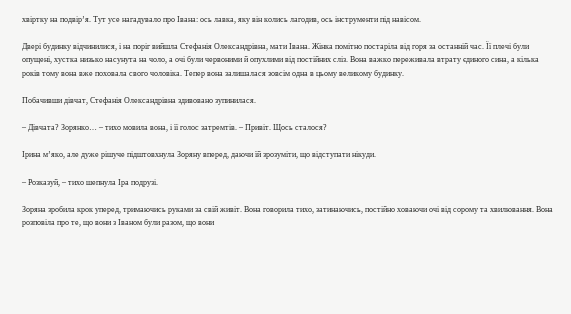хвіртку на подвір’я. Тут усе нагадувало про Івана: ось лавка, яку він колись лагодив, ось інструменти під навісом.

Двері будинку відчинилися, і на поріг вийшла Стефанія Олександрівна, мати Івана. Жінка помітно постаріла від горя за останній час. Її плечі були опущені, хустка низько насунута на чоло, а очі були червоними й опухлими від постійних сліз. Вона важко переживала втрату єдиного сина, а кілька років тому вона вже поховала свого чоловіка. Тепер вона залишалася зовсім одна в цьому великому будинку.

Побачивши дівчат, Стефанія Олександрівна здивовано зупинилася.

– Дівчата? Зорянко… – тихо мовила вона, і її голос затремтів. – Привіт. Щось сталося?

Ірина м’яко, але дуже рішуче підштовхнула Зоряну вперед, даючи їй зрозуміти, що відступати нікуди.

– Розказуй, – тихо шепнула Іра подрузі.

Зоряна зробила крок уперед, тримаючись руками за свій живіт. Вона говорила тихо, затинаючись, постійно ховаючи очі від сорому та хвилювання. Вона розповіла про те, що вони з Іваном були разом, що вони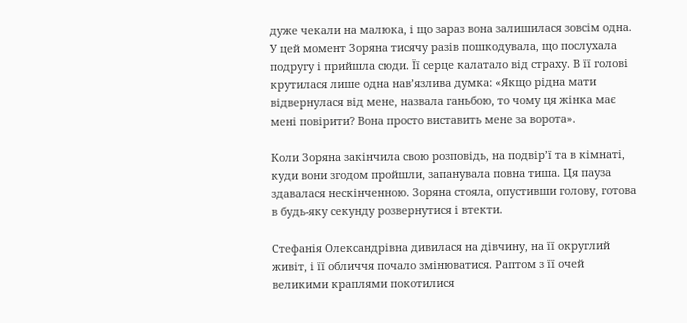дуже чекали на малюка, і що зараз вона залишилася зовсім одна. У цей момент Зоряна тисячу разів пошкодувала, що послухала подругу і прийшла сюди. Її серце калатало від страху. В її голові крутилася лише одна нав’язлива думка: «Якщо рідна мати відвернулася від мене, назвала ганьбою, то чому ця жінка має мені повірити? Вона просто виставить мене за ворота».

Коли Зоряна закінчила свою розповідь, на подвір’ї та в кімнаті, куди вони згодом пройшли, запанувала повна тиша. Ця пауза здавалася нескінченною. Зоряна стояла, опустивши голову, готова в будь-яку секунду розвернутися і втекти.

Стефанія Олександрівна дивилася на дівчину, на її округлий живіт, і її обличчя почало змінюватися. Раптом з її очей великими краплями покотилися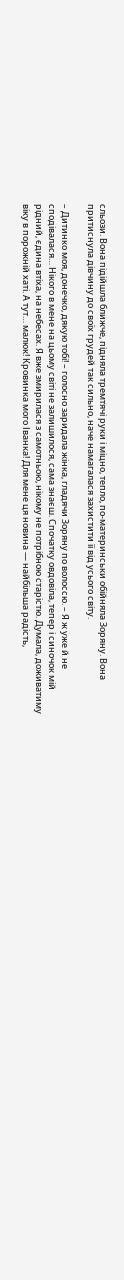сльози. Вона підійшла ближче, підняла тремтячі руки і міцно, тепло, по-материнськи обійняла Зоряну. Вона притиснула дівчину до своїх грудей так сильно, наче намагалася захистити її від усього світу.

– Дитинко моя, донечко, дякую тобі! – голосно заридала жінка, гладячи Зоряну по волоссю. – Я ж уже й не сподівалася… Нікого в мене на цьому світі не залишилося, сама знаєш. Спочатку овдовіла, тепер і синочок мій рідний, єдина втіха, на небесах. Я вже змирилася з самотньою, нікому не потрібною старістю. Думала, доживатиму віку в порожній хаті. А тут… малюк! Кровинка мого Іванка! Для мене ця новина — найбільша радість,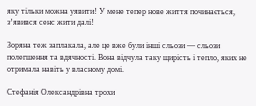яку тільки можна уявити! У мене тепер нове життя починається, з’явився сенс жити далі!

Зоряна теж заплакала, але це вже були інші сльози — сльози полегшення та вдячності. Вона відчула таку щирість і тепло, яких не отримала навіть у власному домі.

Стефанія Олександрівна трохи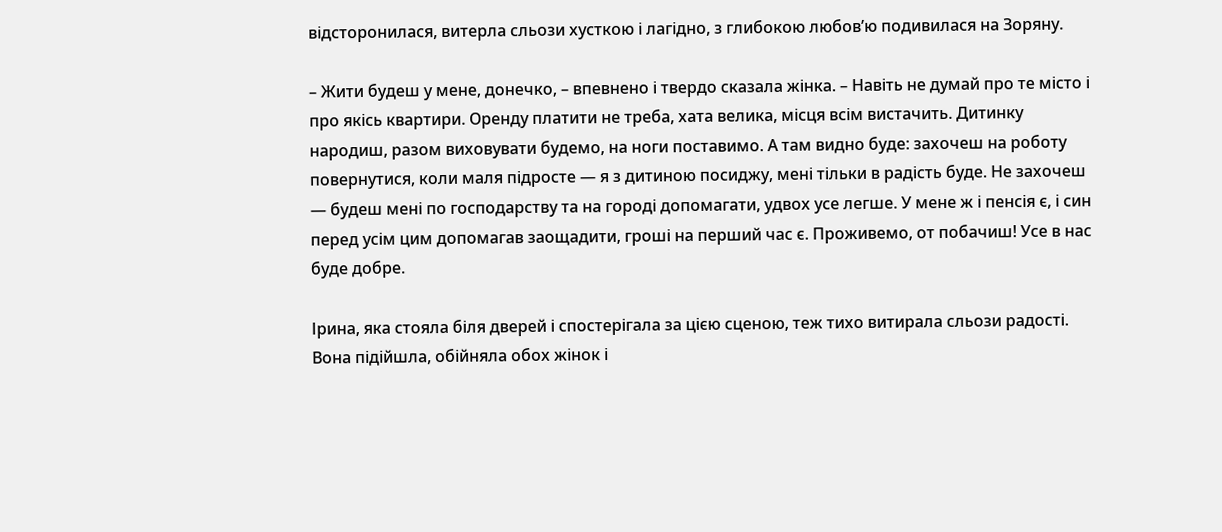відсторонилася, витерла сльози хусткою і лагідно, з глибокою любов’ю подивилася на Зоряну.

– Жити будеш у мене, донечко, – впевнено і твердо сказала жінка. – Навіть не думай про те місто і про якісь квартири. Оренду платити не треба, хата велика, місця всім вистачить. Дитинку народиш, разом виховувати будемо, на ноги поставимо. А там видно буде: захочеш на роботу повернутися, коли маля підросте — я з дитиною посиджу, мені тільки в радість буде. Не захочеш — будеш мені по господарству та на городі допомагати, удвох усе легше. У мене ж і пенсія є, і син перед усім цим допомагав заощадити, гроші на перший час є. Проживемо, от побачиш! Усе в нас буде добре.

Ірина, яка стояла біля дверей і спостерігала за цією сценою, теж тихо витирала сльози радості. Вона підійшла, обійняла обох жінок і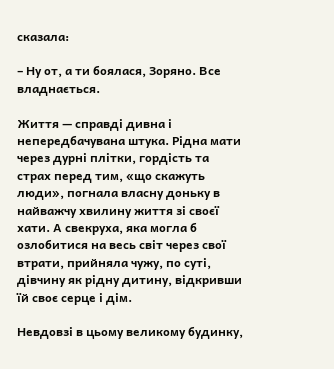сказала:

– Ну от, а ти боялася, Зоряно. Все владнається.

Життя — справді дивна і непередбачувана штука. Рідна мати через дурні плітки, гордість та страх перед тим, «що скажуть люди», погнала власну доньку в найважчу хвилину життя зі своєї хати. А свекруха, яка могла б озлобитися на весь світ через свої втрати, прийняла чужу, по суті, дівчину як рідну дитину, відкривши їй своє серце і дім.

Невдовзі в цьому великому будинку,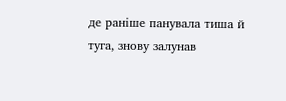де раніше панувала тиша й туга, знову залунав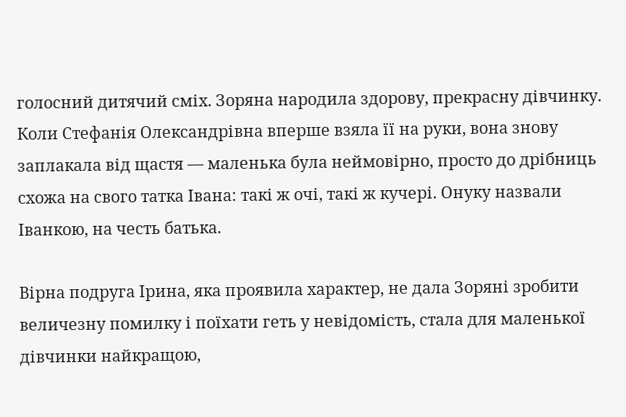голосний дитячий сміх. Зоряна народила здорову, прекрасну дівчинку. Коли Стефанія Олександрівна вперше взяла її на руки, вона знову заплакала від щастя — маленька була неймовірно, просто до дрібниць схожа на свого татка Івана: такі ж очі, такі ж кучері. Онуку назвали Іванкою, на честь батька.

Вірна подруга Ірина, яка проявила характер, не дала Зоряні зробити величезну помилку і поїхати геть у невідомість, стала для маленької дівчинки найкращою,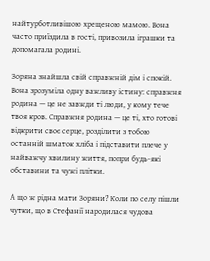найтурботливішою хрещеною мамою. Вона часто приїздила в гості, привозила іграшки та допомагала родині.

Зоряна знайшла свій справжній дім і спокій. Вона зрозуміла одну важливу істину: справжня родина — це не завжди ті люди, у кому тече твоя кров. Справжня родина — це ті, хто готові відкрити своє серце, розділити з тобою останній шматок хліба і підставити плече у найважчу хвилину життя, попри будь-які обставини та чужі плітки.

А що ж рідна мати Зоряни? Коли по селу пішли чутки, що в Стефанії народилася чудова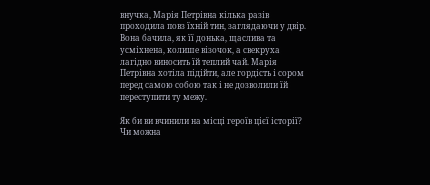внучка, Марія Петрівна кілька разів проходила повз їхній тин, заглядаючи у двір. Вона бачила, як її донька, щаслива та усміхнена, колише візочок, а свекруха лагідно виносить їй теплий чай. Марія Петрівна хотіла підійти, але гордість і сором перед самою собою так і не дозволили їй переступити ту межу.

Як би ви вчинили на місці героїв цієї історії? Чи можна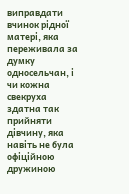виправдати вчинок рідної матері, яка переживала за думку односельчан, і чи кожна свекруха здатна так прийняти дівчину, яка навіть не була офіційною дружиною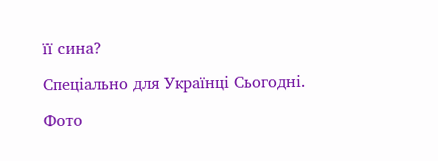її сина?

Спеціально для Українці Сьогодні.

Фото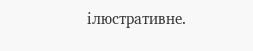ілюстративне.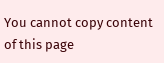You cannot copy content of this page